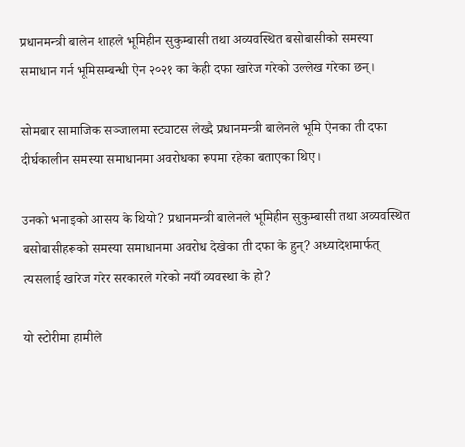प्रधानमन्त्री बालेन शाहले भूमिहीन सुकुम्बासी तथा अव्यवस्थित बसोबासीको समस्या समाधान गर्न भूमिसम्बन्धी ऐन २०२१ का केही दफा खारेज गरेको उल्लेख गरेका छन्।

सोमबार सामाजिक सञ्जालमा स्ट्याटस लेख्दै प्रधानमन्त्री बालेनले भूमि ऐनका ती दफा दीर्घकालीन समस्या समाधानमा अवरोधका रूपमा रहेका बताएका थिए।

उनको भनाइको आसय के थियो? प्रधानमन्त्री बालेनले भूमिहीन सुकुम्बासी तथा अव्यवस्थित बसोबासीहरूको समस्या समाधानमा अवरोध देखेका ती दफा के हुन्? अध्यादेशमार्फत् त्यसलाई खारेज गरेर सरकारले गरेको नयाँ व्यवस्था के हो?

यो स्टोरीमा हामीले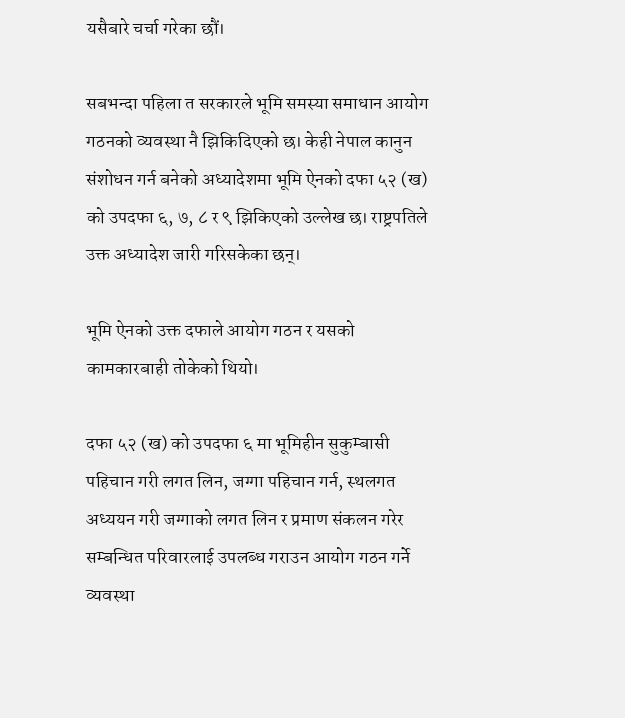यसैबारे चर्चा गरेका छौं।

सबभन्दा पहिला त सरकारले भूमि समस्या समाधान आयोग गठनको व्यवस्था नै झिकिदिएको छ। केही नेपाल कानुन संशोधन गर्न बनेको अध्यादेशमा भूमि ऐनको दफा ५२ (ख) को उपदफा ६, ७, ८ र ९ झिकिएको उल्लेख छ। राष्ट्रपतिले उक्त अध्यादेश जारी गरिसकेका छन्।

भूमि ऐनको उक्त दफाले आयोग गठन र यसको कामकारबाही तोकेको थियो।

दफा ५२ (ख) को उपदफा ६ मा भूमिहीन सुकुम्बासी पहिचान गरी लगत लिन, जग्गा पहिचान गर्न, स्थलगत अध्ययन गरी जग्गाको लगत लिन र प्रमाण संकलन गरेर सम्बन्धित परिवारलाई उपलब्ध गराउन आयोग गठन गर्ने व्यवस्था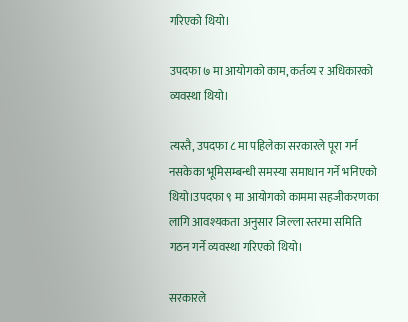गरिएको थियो।

उपदफा ७ मा आयोगको काम, कर्तव्य र अधिकारको व्यवस्था थियो।

त्यस्तै, उपदफा ८ मा पहिलेका सरकारले पूरा गर्न नसकेका भूमिसम्बन्धी समस्या समाधान गर्ने भनिएको थियो।उपदफा ९ मा आयोगको काममा सहजीकरणका लागि आवश्यकता अनुसार जिल्ला स्तरमा समिति गठन गर्ने व्यवस्था गरिएको थियो।

सरकारले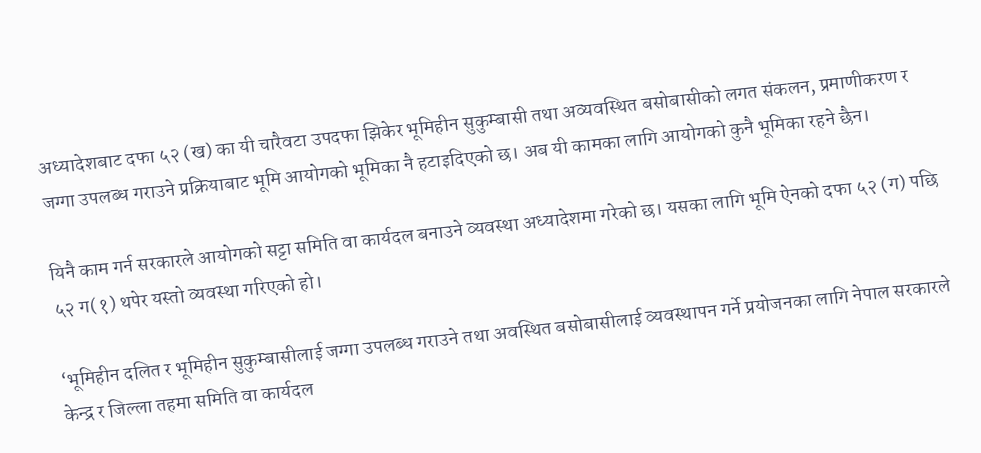अध्यादेशबाट दफा ५२ (ख) का यी चारैवटा उपदफा झिकेर भूमिहीन सुकुम्बासी तथा अव्यवस्थित बसोबासीको लगत संकलन, प्रमाणीकरण र जग्गा उपलब्ध गराउने प्रक्रियाबाट भूमि आयोगको भूमिका नै हटाइदिएको छ। अब यी कामका लागि आयोगको कुनै भूमिका रहने छैन।

यिनै काम गर्न सरकारले आयोगको सट्टा समिति वा कार्यदल बनाउने व्यवस्था अध्यादेशमा गरेको छ। यसका लागि भूमि ऐनको दफा ५२ (ग) पछि ५२ ग(१) थपेर यस्तो व्यवस्था गरिएको हो।

‘भूमिहीन दलित र भूमिहीन सुकुम्बासीलाई जग्गा उपलब्ध गराउने तथा अवस्थित बसोबासीलाई व्यवस्थापन गर्ने प्रयोजनका लागि नेपाल सरकारले केन्द्र र जिल्ला तहमा समिति वा कार्यदल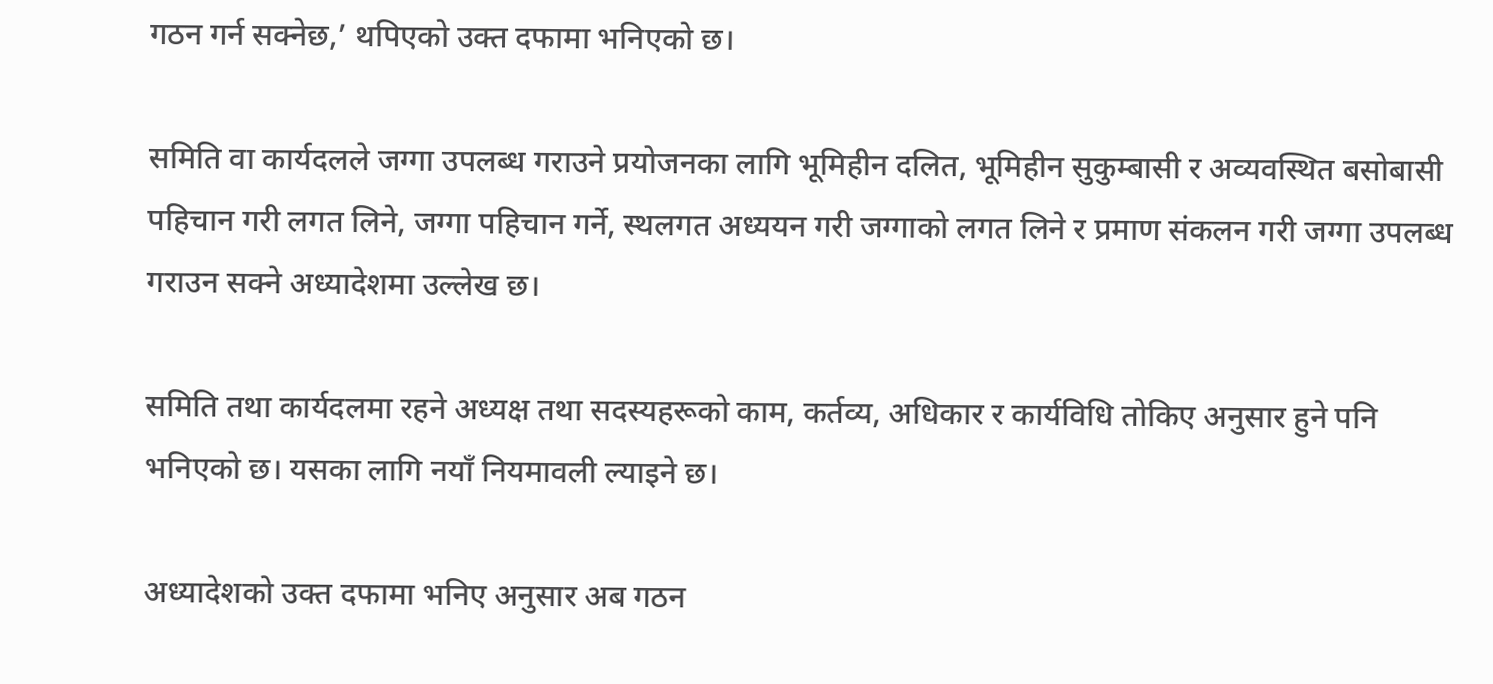गठन गर्न सक्नेछ,’ थपिएको उक्त दफामा भनिएको छ।

समिति वा कार्यदलले जग्गा उपलब्ध गराउने प्रयोजनका लागि भूमिहीन दलित, भूमिहीन सुकुम्बासी र अव्यवस्थित बसोबासी पहिचान गरी लगत लिने, जग्गा पहिचान गर्ने, स्थलगत अध्ययन गरी जग्गाको लगत लिने र प्रमाण संकलन गरी जग्गा उपलब्ध गराउन सक्ने अध्यादेशमा उल्लेख छ।

समिति तथा कार्यदलमा रहने अध्यक्ष तथा सदस्यहरूको काम, कर्तव्य, अधिकार र कार्यविधि तोकिए अनुसार हुने पनि भनिएको छ। यसका लागि नयाँ नियमावली ल्याइने छ।

अध्यादेशको उक्त दफामा भनिए अनुसार अब गठन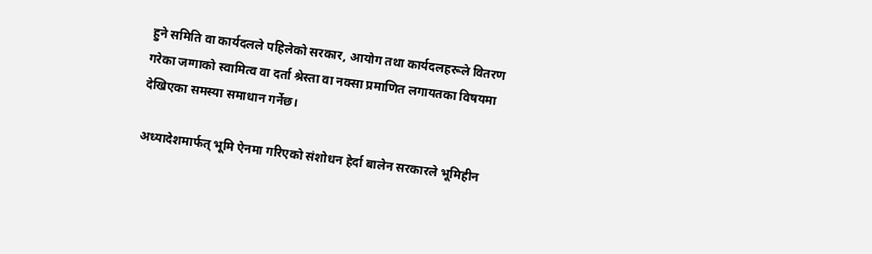हुने समिति वा कार्यदलले पहिलेको सरकार, आयोग तथा कार्यदलहरूले वितरण गरेका जग्गाको स्वामित्व वा दर्ता श्रेस्ता वा नक्सा प्रमाणित लगायतका विषयमा देखिएका समस्या समाधान गर्नेछ।

अध्यादेशमार्फत् भूमि ऐनमा गरिएको संशोधन हेर्दा बालेन सरकारले भूमिहीन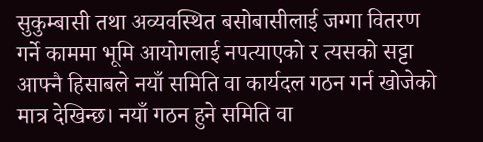सुकुम्बासी तथा अव्यवस्थित बसोबासीलाई जग्गा वितरण गर्ने काममा भूमि आयोगलाई नपत्याएको र त्यसको सट्टा आफ्नै हिसाबले नयाँ समिति वा कार्यदल गठन गर्न खोजेको मात्र देखिन्छ। नयाँ गठन हुने समिति वा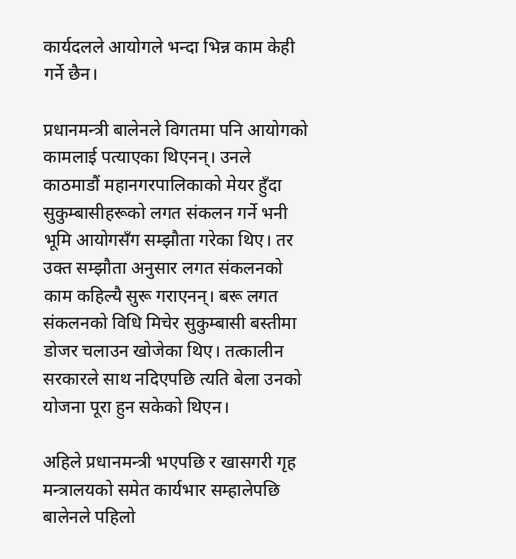कार्यदलले आयोगले भन्दा भिन्न काम केही गर्ने छैन।

प्रधानमन्त्री बालेनले विगतमा पनि आयोगको कामलाई पत्याएका थिएनन्। उनले काठमाडौं महानगरपालिकाको मेयर हुँदा सुकुम्बासीहरूको लगत संकलन गर्ने भनी भूमि आयोगसँग सम्झौता गरेका थिए। तर उक्त सम्झौता अनुसार लगत संकलनको काम कहिल्यै सुरू गराएनन्। बरू लगत संकलनको विधि मिचेर सुकुम्बासी बस्तीमा डोजर चलाउन खोजेका थिए। तत्कालीन सरकारले साथ नदिएपछि त्यति बेला उनको योजना पूरा हुन सकेको थिएन।

अहिले प्रधानमन्त्री भएपछि र खासगरी गृह मन्त्रालयको समेत कार्यभार सम्हालेपछि बालेनले पहिलो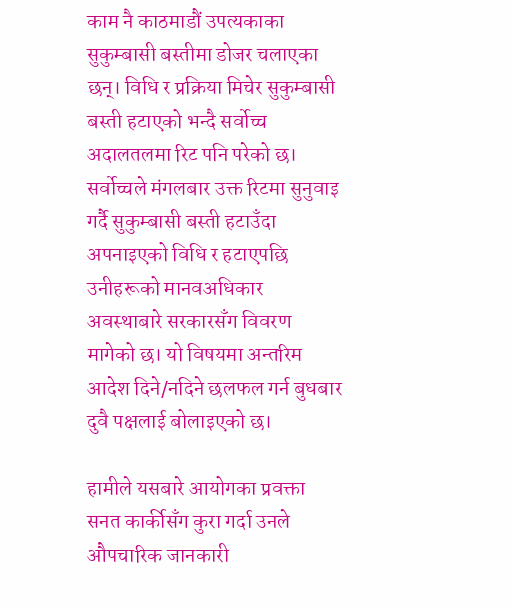काम नै काठमाडौं उपत्यकाका सुकुम्बासी बस्तीमा डोजर चलाएका छन्। विधि र प्रक्रिया मिचेर सुकुम्बासी बस्ती हटाएको भन्दै सर्वोच्च अदालतलमा रिट पनि परेको छ। सर्वोच्चले मंगलबार उक्त रिटमा सुनुवाइ गर्दै सुकुम्बासी बस्ती हटाउँदा अपनाइएको विधि र हटाएपछि उनीहरूको मानवअधिकार अवस्थाबारे सरकारसँग विवरण मागेको छ। यो विषयमा अन्तरिम आदेश दिने/नदिने छलफल गर्न बुधबार दुवै पक्षलाई बोलाइएको छ।

हामीले यसबारे आयोगका प्रवक्ता सनत कार्कीसँग कुरा गर्दा उनले औपचारिक जानकारी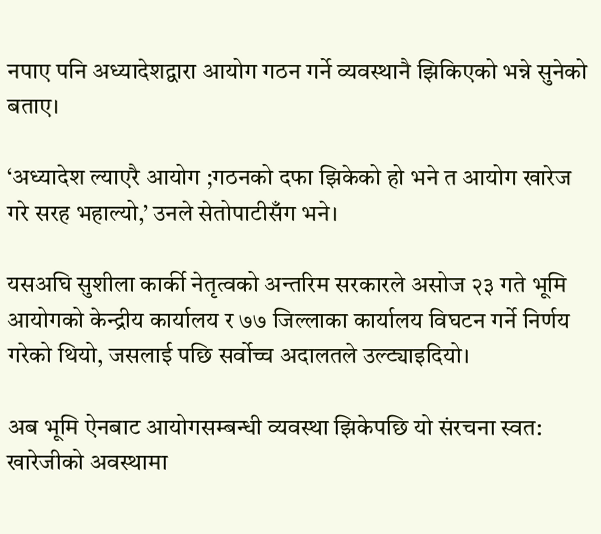नपाए पनि अध्यादेशद्वारा आयोग गठन गर्ने व्यवस्थानै झिकिएको भन्ने सुनेको बताए।

‘अध्यादेश ल्याएरै आयोग ;गठनको दफा झिकेको हो भने त आयोग खारेज गरे सरह भहाल्यो,’ उनले सेतोपाटीसँग भने।

यसअघि सुशीला कार्की नेतृत्वको अन्तरिम सरकारले असोज २३ गते भूमि आयोगको केन्द्रीय कार्यालय र ७७ जिल्लाका कार्यालय विघटन गर्ने निर्णय गरेको थियो, जसलाई पछि सर्वोच्च अदालतले उल्ट्याइदियो।

अब भूमि ऐनबाट आयोगसम्बन्धी व्यवस्था झिकेपछि यो संरचना स्वत: खारेजीको अवस्थामा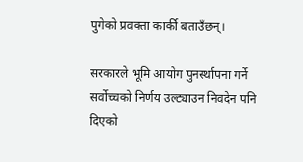पुगेको प्रवक्ता कार्की बताउँछन्।

सरकारले भूमि आयोग पुनर्स्थापना गर्ने सर्वोच्चको निर्णय उल्ट्याउन निवदेन पनि दिएको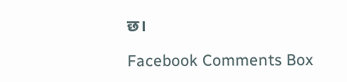छ।

Facebook Comments Box